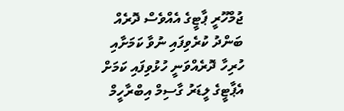ޖުމްހޫރީ ޕާޓީގެ އެއްވެސް ދޮރެއް ބަންދު ކުރެވިފައި ނުވާ ކަމަށާއި ހުރިހާ ދޮރެއްވަނީ ހުޅުވިފައި ކަމަށް އެޕާޓީގެ ލީޑަރު ގާސިމް އިބްރާހީމް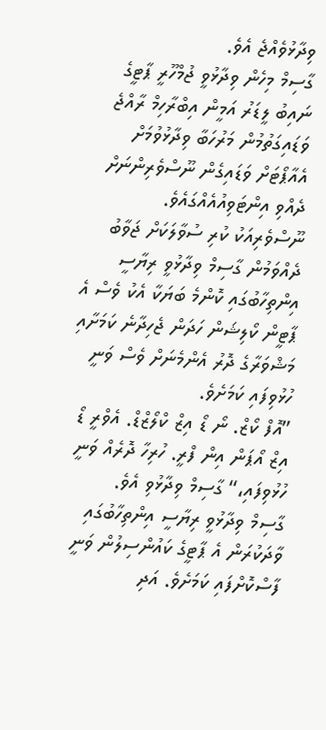ވިދާޅުވެއްޖެ އެވެ.
ގާސިމް މިހެން ވިދާޅުވީ ޖުމްހޫރީ ޕާޓީގެ ނައިބު ލީޑަރު އަމީން އިބްރާހިމް ރާއްޖެ ވަޑައިގަތުމުން މަރުހަބާ ވިދާޅުވުމަށް އެއާޕޯޓަށް ވަޑައިގެން ނޫސްވެރިންނަށް ދެއްވި އިންޓަވިއުއެއްގައެވެ.
ނޫސްވެރިއަކު ކުރި ސުވާލަކަށް ޖަވާބު ދެއްވަމުން ގާސިމް ވިދާޅުވީ ރިޔާސީ އިންތިހާބުގައި ކޮންމެ ބަޔަކާ އެކު ވެސް އެ ޕާޓީން ކޯލިޝަން ހަދަން ޖެހިދާނެ ކަމަށާއި މަޝްވަރާގެ ދޮރު އެންމެނަށް ވެސް ވަނީ ހުޅުވިފައި ކަމަށެވެ.
”އޮފް ކޯޒް. ނޯ ޑޯ އިޒް ކްލޯޒްޑް. އެވްރީ ޑޯ އިޒް އޯޕަން އިން ފްރީ. ހުރިހާ ދޮރެއް ވަނީ ހުޅުވިފައި،“ ގާސިމް ވިދާޅުވި އެވެ.
ގާސިމް ވިދާޅުވީ ރިޔާސީ އިންތިހާބުގައި ވާދަކުރަން އެ ޕާޓީގެ ކައުންސިލުން ވަނީ ފާސްކޮށްފައި ކަމަށެވެ. އަދި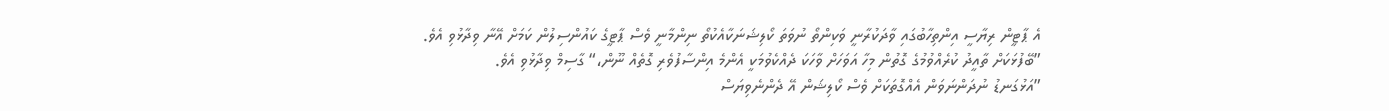އެ ޕާޓީން ރިޔާސީ އިންތިހާބުގައި ވާދަކުރާނީ ވަކިންތޯ ނުވަތަ ކޯލިޝަނަކާއެކުތޯ ނިންމާނީ ވެސް ޕާޓީގެ ކައުންސިލުން ކަމަށް އޭނާ ވިދާޅުވި އެވެ.
”ބޭފުޅަކަށް ތާއީދު ކުރެއްވުމުގެ ގޮތުން މިހާ އަވަހަށް ވާހަކަ ދެއްކެވުމަކީ އެންމެ އިންސާފުވެރި ގޮތެއް ނޫން،“ ގާސިމް ވިދާޅުވި އެވެ.
”އަޅުގަނޑު ނުދަންނަވަން އެއްގޮތަކަށް ވެސް ކޯލިޝަން އޭ ދެންނެވިޔަސް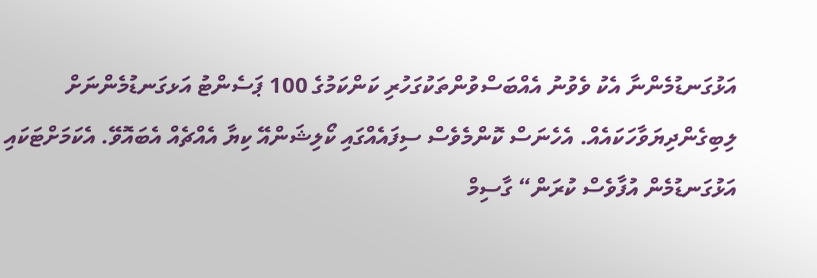އަޅުގަނޑުމެންނާ އެކު ވެވުނު އެއްބަސްވުންތަކުގަހުރި ކަންކަމުގެ 100 ޕަސެންޓު އަޅގަނޑުމެންނަށް ލިބިގެންދިޔަވާހަކައެއް. އެހެނަސް ކޮންމެވެސް ސިފައެއްގައި ކޯލިޝަންއޭ ކިޔާ އެއްޗެއް އެބައޮވޭ. އެކަމަށްޓަކައި އަޅުގަނޑުމެން އުފާވެސް ކުރަން“ ގާސިމް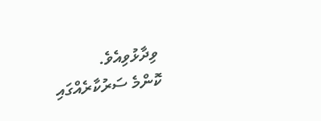ވިދާޅުވިއެވެ.
ކޮންމެ ސަރުކާރެއްގައި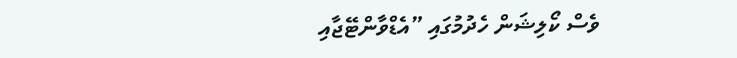ވެސް ކޯލިޝަން ހެދުމުގައި ”އެޑްވާންޓޭޖާއި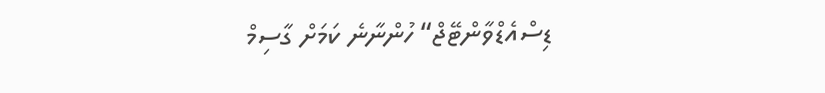ޑިސްއެޑްވާންޓޭޖް“ ހުންނާނެ ކަމަށް ގާސިމް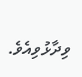ވިދާޅުވިއެވެ.